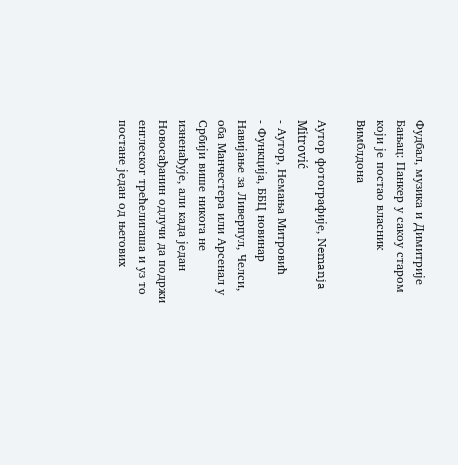Фудбал, музика и Димитрије Бањац: Панкер у сакоу старом који је постао власник Вимблдона

Аутор фотографије, Nemanja Mitrović
- Аутор, Немања Митровић
- Функција, ББЦ новинар
Навијање за Ливерпул, Челси, оба Манчестера или Арсенал у Србији више никога не изненађује, али када један Новосађанин одлучи да подржи енглеског трећелигаша и уз то постане један од његових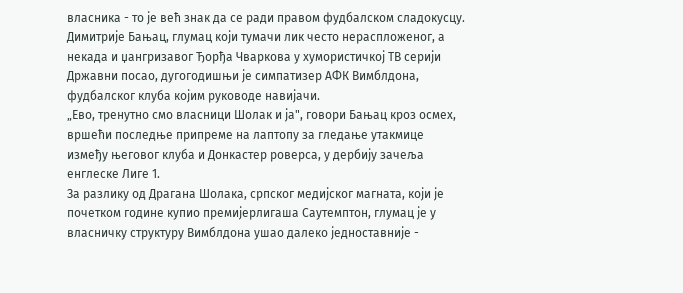власника - то је већ знак да се ради правом фудбалском сладокусцу.
Димитрије Бањац, глумац који тумачи лик често нераспложеног, а некада и џангризавог Ђорђа Чваркова у хумористичкој ТВ серији Државни посао, дугогодишњи је симпатизер АФК Вимблдона, фудбалског клуба којим руководе навијачи.
„Ево, тренутно смо власници Шолак и ја", говори Бањац кроз осмех, вршећи последње припреме на лаптопу за гледање утакмице између његовог клуба и Донкастер роверса, у дербију зачеља енглеске Лиге 1.
За разлику од Драгана Шолака, српског медијског магната, који је почетком године купио премијерлигаша Саутемптон, глумац је у власничку структуру Вимблдона ушао далеко једноставније -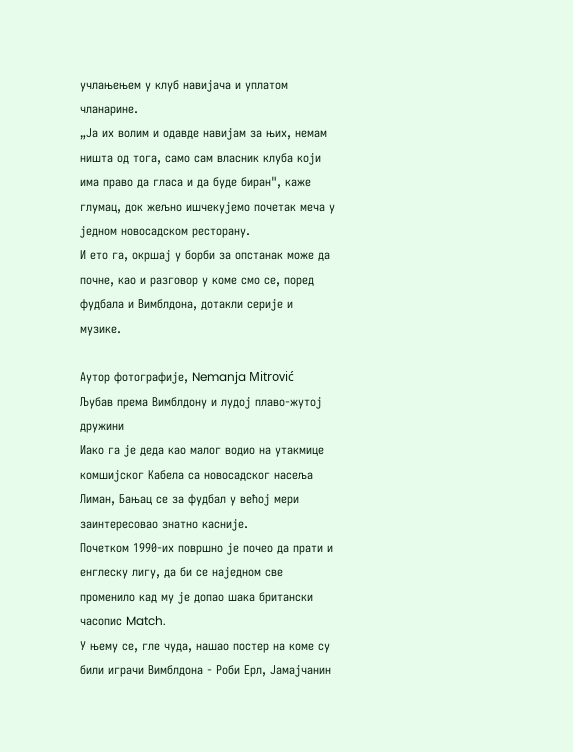учлањењем у клуб навијача и уплатом чланарине.
„Ја их волим и одавде навијам за њих, немам ништа од тога, само сам власник клуба који има право да гласа и да буде биран", каже глумац, док жељно ишчекујемо почетак меча у једном новосадском ресторану.
И ето га, окршај у борби за опстанак може да почне, као и разговор у коме смо се, поред фудбала и Вимблдона, дотакли серије и музике.

Аутор фотографије, Nemanja Mitrović
Љубав према Вимблдону и лудој плаво-жутој дружини
Иако га је деда као малог водио на утакмице комшијског Кабела са новосадског насеља Лиман, Бањац се за фудбал у већој мери заинтересовао знатно касније.
Почетком 1990-их површно је почео да прати и енглеску лигу, да би се наједном све променило кад му је допао шака британски часопис Match.
У њему се, гле чуда, нашао постер на коме су били играчи Вимблдона - Роби Ерл, Јамајчанин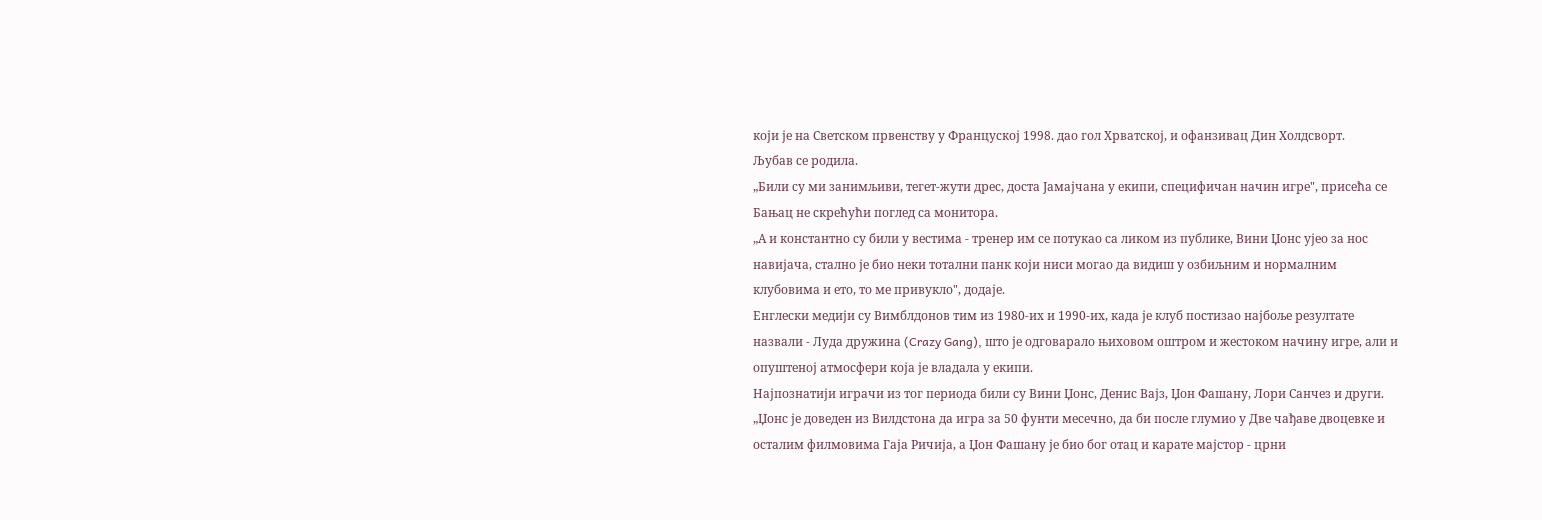који је на Светском првенству у Француској 1998. дао гол Хрватској, и офанзивац Дин Холдсворт.
Љубав се родила.
„Били су ми занимљиви, тегет-жути дрес, доста Јамајчана у екипи, специфичан начин игре", присећа се Бањац не скрећући поглед са монитора.
„А и константно су били у вестима - тренер им се потукао са ликом из публике, Вини Џонс ујео за нос навијача, стално је био неки тотални панк који ниси могао да видиш у озбиљним и нормалним клубовима и ето, то ме привукло", додаје.
Енглески медији су Вимблдонов тим из 1980-их и 1990-их, када је клуб постизао најбоље резултате назвали - Луда дружина (Crazy Gang), што је одговарало њиховом оштром и жестоком начину игре, али и опуштеној атмосфери која је владала у екипи.
Најпознатији играчи из тог периода били су Вини Џонс, Денис Вајз, Џон Фашану, Лори Санчез и други.
„Џонс је доведен из Вилдстона да игра за 50 фунти месечно, да би после глумио у Две чађаве двоцевке и осталим филмовима Гаја Ричија, а Џон Фашану је био бог отац и карате мајстор - црни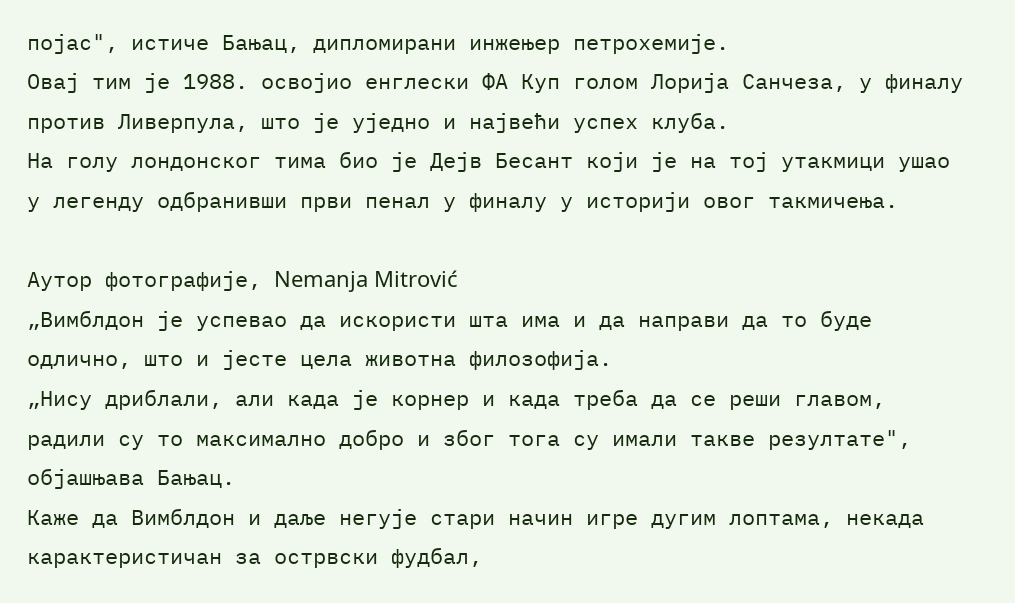појас", истиче Бањац, дипломирани инжењер петрохемије.
Овај тим је 1988. освојио енглески ФА Куп голом Лорија Санчеза, у финалу против Ливерпула, што је уједно и највећи успех клуба.
На голу лондонског тима био је Дејв Бесант који је на тој утакмици ушао у легенду одбранивши први пенал у финалу у историји овог такмичења.

Аутор фотографије, Nemanja Mitrović
„Вимблдон је успевао да искористи шта има и да направи да то буде одлично, што и јесте цела животна филозофија.
„Нису дриблали, али када је корнер и када треба да се реши главом, радили су то максимално добро и због тога су имали такве резултате", објашњава Бањац.
Каже да Вимблдон и даље негује стари начин игре дугим лоптама, некада карактеристичан за острвски фудбал,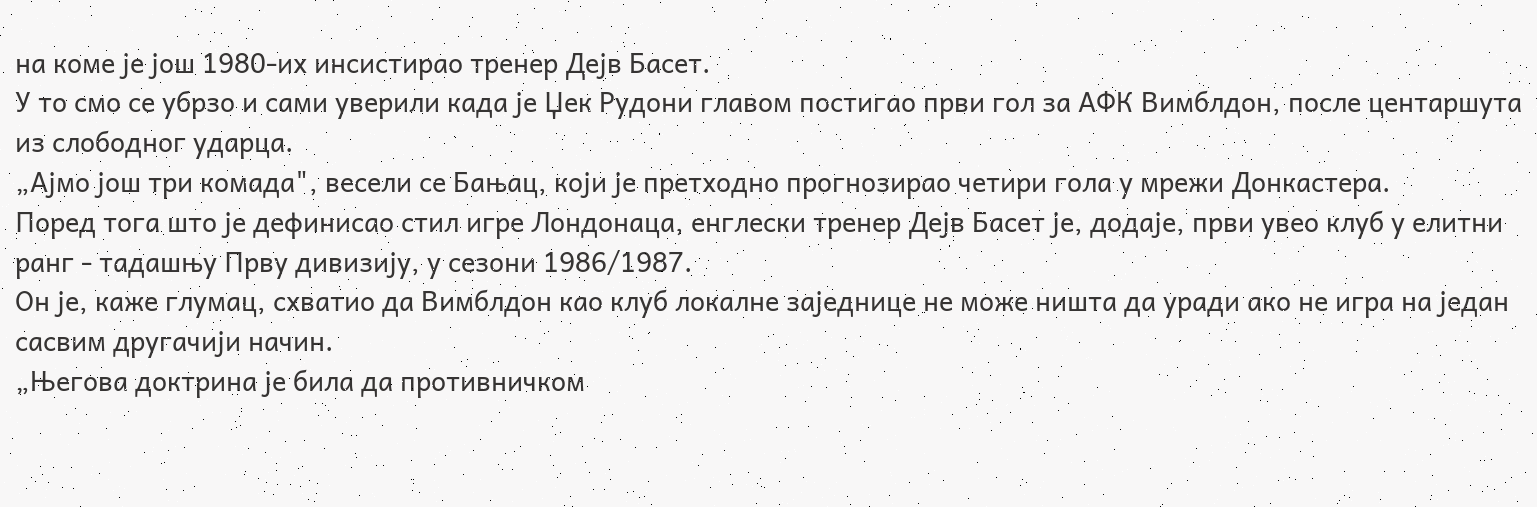на коме је још 1980-их инсистирао тренер Дејв Басет.
У то смо се убрзо и сами уверили када је Џек Рудони главом постигао први гол за АФК Вимблдон, после центаршута из слободног ударца.
„Ајмо још три комада", весели се Бањац, који је претходно прогнозирао четири гола у мрежи Донкастера.
Поред тога што је дефинисао стил игре Лондонаца, енглески тренер Дејв Басет је, додаје, први увео клуб у елитни ранг - тадашњу Прву дивизију, у сезони 1986/1987.
Он је, каже глумац, схватио да Вимблдон као клуб локалне заједнице не може ништа да уради ако не игра на један сасвим другачији начин.
„Његова доктрина је била да противничком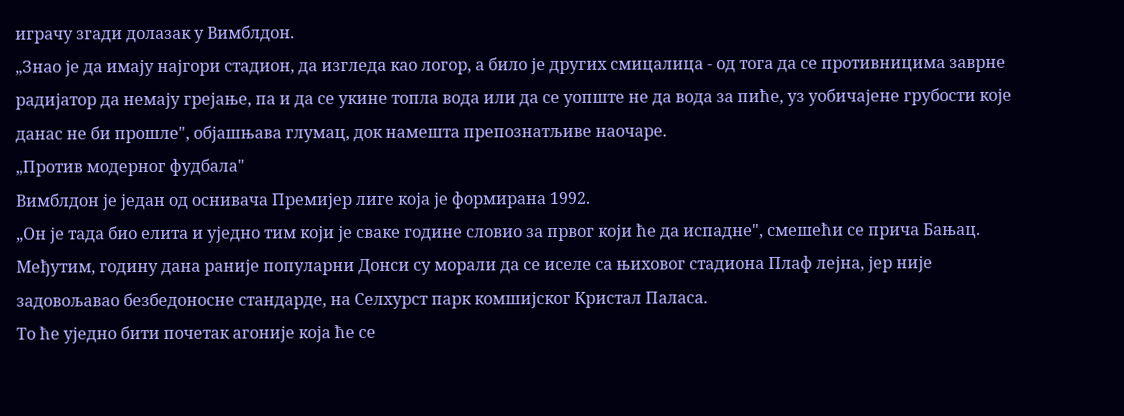играчу згади долазак у Вимблдон.
„Знао је да имају најгори стадион, да изгледа као логор, а било је других смицалица - од тога да се противницима заврне радијатор да немају грејање, па и да се укине топла вода или да се уопште не да вода за пиће, уз уобичајене грубости које данас не би прошле", објашњава глумац, док намешта препознатљиве наочаре.
„Против модерног фудбала"
Вимблдон је један од оснивача Премијер лиге која је формирана 1992.
„Он је тада био елита и уједно тим који је сваке године словио за првог који ће да испадне", смешећи се прича Бањац.
Међутим, годину дана раније популарни Донси су морали да се иселе са њиховог стадиона Плаф лејна, јер није задовољавао безбедоносне стандарде, на Селхурст парк комшијског Кристал Паласа.
То ће уједно бити почетак агоније која ће се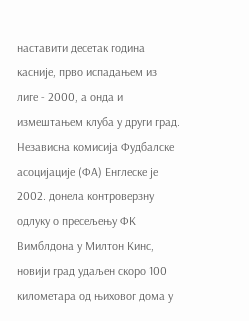наставити десетак година касније, прво испадањем из лиге - 2000, а онда и измештањем клуба у други град.
Независна комисија Фудбалске асоцијације (ФА) Енглеске је 2002. донела контроверзну одлуку о пресељењу ФК Вимблдона у Милтон Кинс, новији град удаљен скоро 100 километара од њиховог дома у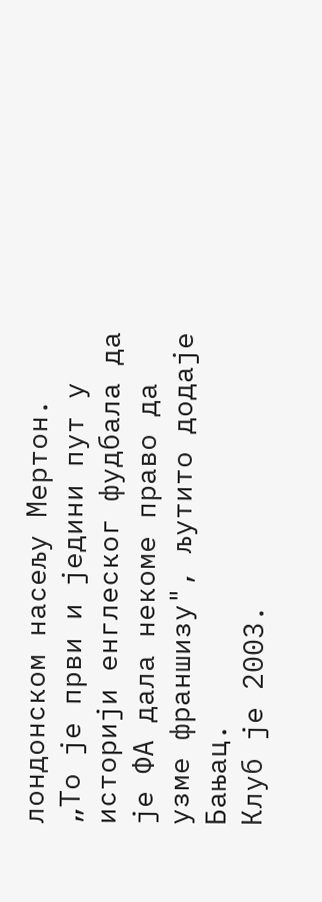лондонском насељу Мертон.
„То је први и једини пут у историји енглеског фудбала да је ФА дала некоме право да узме франшизу", љутито додаје Бањац.
Клуб је 2003.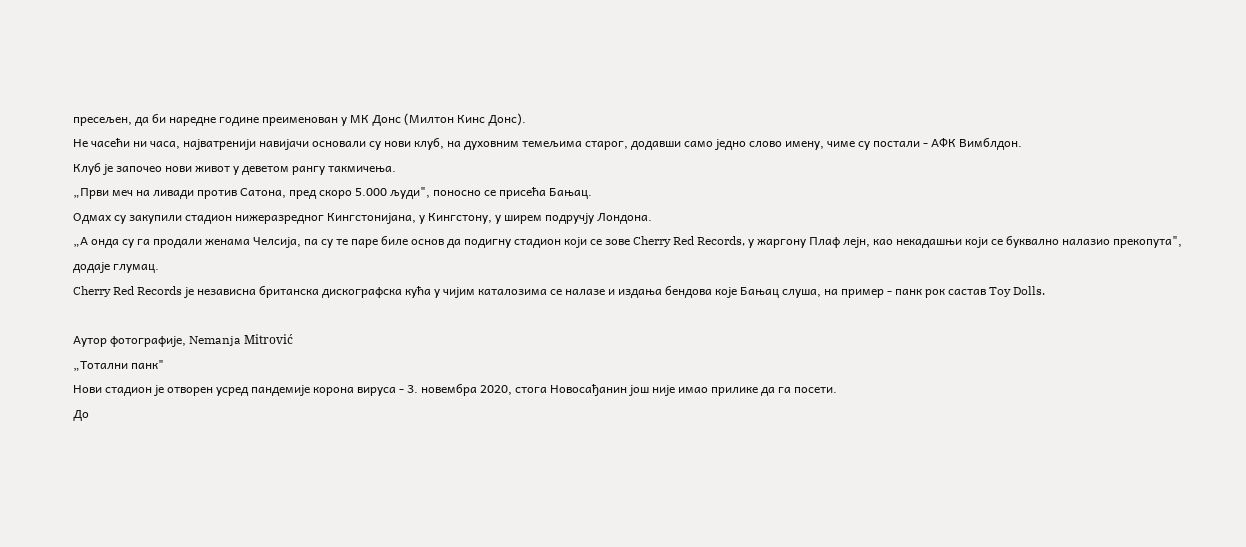пресељен, да би наредне године преименован у МК Донс (Милтон Кинс Донс).
Не часећи ни часа, најватренији навијачи основали су нови клуб, на духовним темељима старог, додавши само једно слово имену, чиме су постали - АФК Вимблдон.
Клуб је започео нови живот у деветом рангу такмичења.
„Први меч на ливади против Сатона, пред скоро 5.000 људи", поносно се присећа Бањац.
Одмах су закупили стадион нижеразредног Кингстонијана, у Кингстону, у ширем подручју Лондона.
„А онда су га продали женама Челсија, па су те паре биле основ да подигну стадион који се зове Cherry Red Records, у жаргону Плаф лејн, као некадашњи који се буквално налазио прекопута", додаје глумац.
Cherry Red Records је независна британска дискографска кућа у чијим каталозима се налазе и издања бендова које Бањац слуша, на пример - панк рок састав Toy Dolls.

Аутор фотографије, Nemanja Mitrović
„Тотални панк"
Нови стадион је отворен усред пандемије корона вируса - 3. новембра 2020, стога Новосађанин још није имао прилике да га посети.
До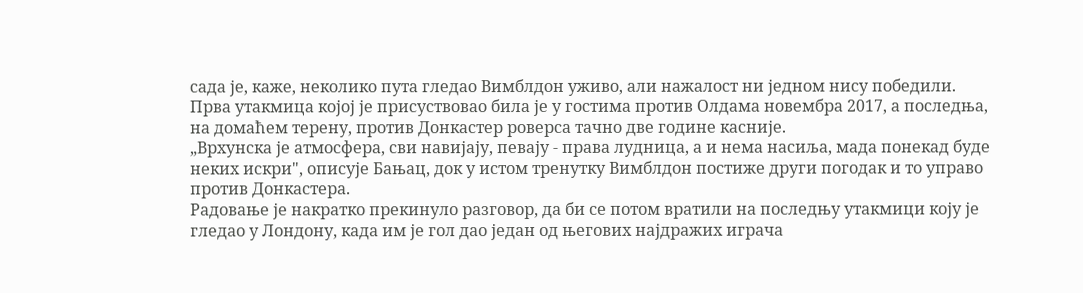сада је, каже, неколико пута гледао Вимблдон уживо, али нажалост ни једном нису победили.
Прва утакмица којој је присуствовао била је у гостима против Олдама новембра 2017, а последња, на домаћем терену, против Донкастер роверса тачно две године касније.
„Врхунска је атмосфера, сви навијају, певају - права лудница, а и нема насиља, мада понекад буде неких искри", описује Бањац, док у истом тренутку Вимблдон постиже други погодак и то управо против Донкастера.
Радовање је накратко прекинуло разговор, да би се потом вратили на последњу утакмици коју је гледао у Лондону, када им је гол дао један од његових најдражих играча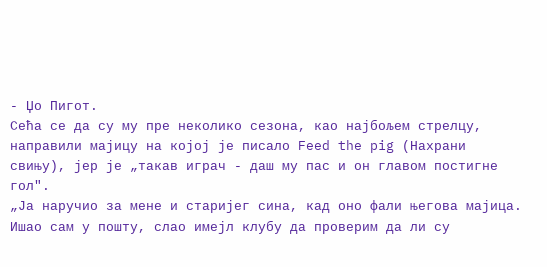- Џо Пигот.
Сећа се да су му пре неколико сезона, као најбољем стрелцу, направили мајицу на којој је писало Feed the pig (Нахрани свињу), јер је „такав играч - даш му пас и он главом постигне гол".
„Ја наручио за мене и старијег сина, кад оно фали његова мајица. Ишао сам у пошту, слао имејл клубу да проверим да ли су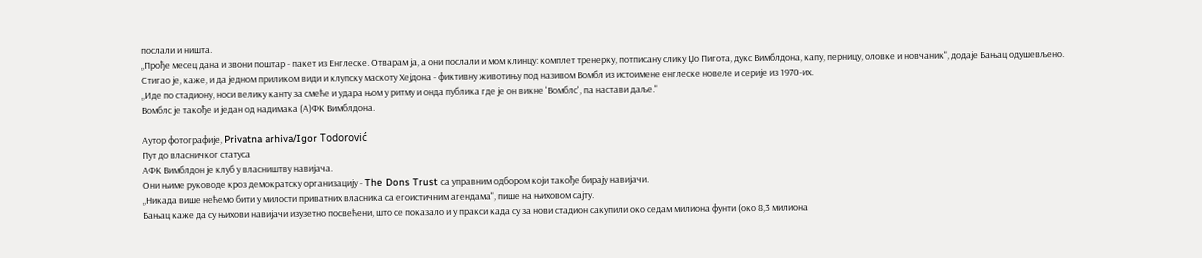послали и ништа.
„Прође месец дана и звони поштар - пакет из Енглеске. Отварам ја, а они послали и мом клинцу: комплет тренерку, потписану слику Џо Пигота, дукс Вимблдона, капу, перницу, оловке и новчаник", додаје Бањац одушевљено.
Стигао је, каже, и да једном приликом види и клупску маскоту Хејдона - фиктивну животињу под називом Вомбл из истоимене енглеске новеле и серије из 1970-их.
„Иде по стадиону, носи велику канту за смеће и удара њом у ритму и онда публика где је он викне 'Вомблс', па настави даље."
Вомблс је такође и један од надимака (А)ФК Вимблдона.

Аутор фотографије, Privatna arhiva/Igor Todorović
Пут до власничког статуса
АФК Вимблдон је клуб у власништву навијача.
Они њиме руководе кроз демократску организацију - The Dons Trust са управним одбором који такође бирају навијачи.
„Никада више нећемо бити у милости приватних власника са егоистичним агендама", пише на њиховом сајту.
Бањац каже да су њихови навијачи изузетно посвећени, што се показало и у пракси када су за нови стадион сакупили око седам милиона фунти (око 8,3 милиона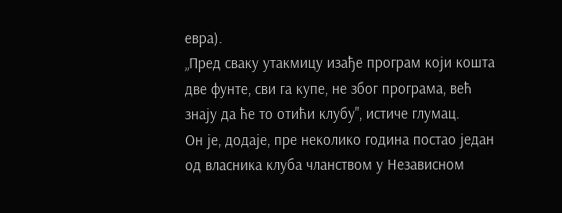евра).
„Пред сваку утакмицу изађе програм који кошта две фунте, сви га купе, не због програма, већ знају да ће то отићи клубу", истиче глумац.
Он је, додаје, пре неколико година постао један од власника клуба чланством у Независном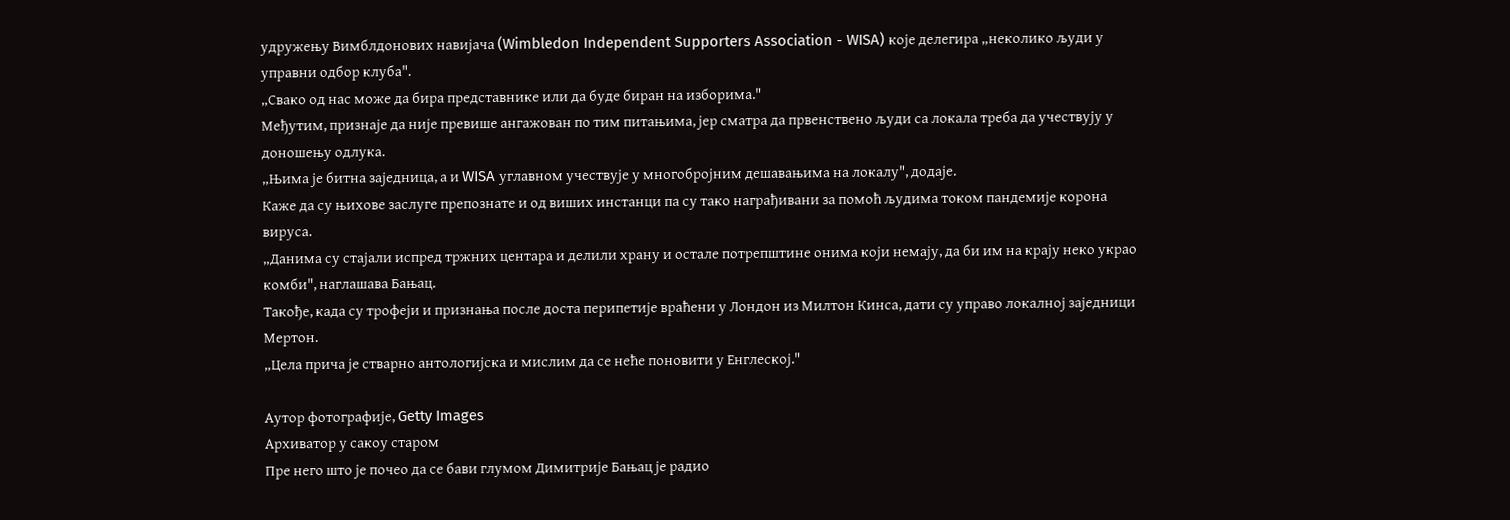удружењу Вимблдонових навијача (Wimbledon Independent Supporters Association - WISA) које делегира „неколико људи у управни одбор клуба".
„Свако од нас може да бира представнике или да буде биран на изборима."
Међутим, признаје да није превише ангажован по тим питањима, јер сматра да првенствено људи са локала треба да учествују у доношењу одлука.
„Њима је битна заједница, а и WISA углавном учествује у многобројним дешавањима на локалу", додаје.
Каже да су њихове заслуге препознате и од виших инстанци па су тако награђивани за помоћ људима током пандемије корона вируса.
„Данима су стајали испред тржних центара и делили храну и остале потрепштине онима који немају, да би им на крају неко украо комби", наглашава Бањац.
Такође, када су трофеји и признања после доста перипетије враћени у Лондон из Милтон Кинса, дати су управо локалној заједници Мертон.
„Цела прича је стварно антологијска и мислим да се неће поновити у Енглеској."

Аутор фотографије, Getty Images
Архиватор у сакоу старом
Пре него што је почео да се бави глумом Димитрије Бањац је радио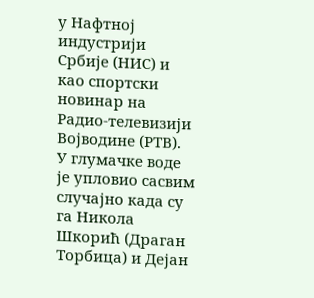у Нафтној индустрији Србије (НИС) и као спортски новинар на Радио-телевизији Војводине (РТВ).
У глумачке воде је упловио сасвим случајно када су га Никола Шкорић (Драган Торбица) и Дејан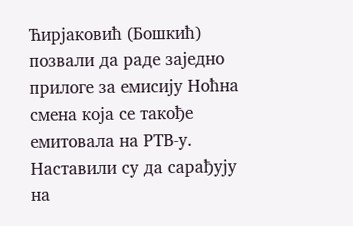Ћирјаковић (Бошкић) позвали да раде заједно прилоге за емисију Ноћна смена која се такође емитовала на РТВ-у.
Наставили су да сарађују на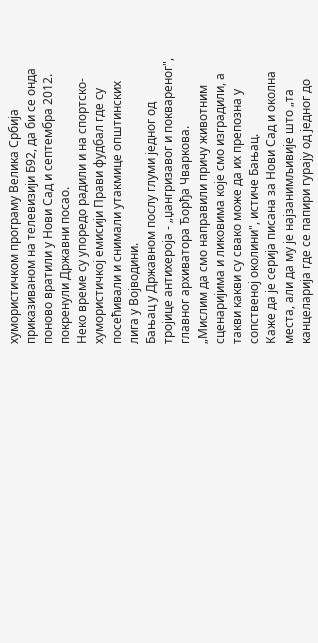хумористичком програму Велика Србија приказиваном на телевизији Б92, да би се онда поново вратили у Нови Сад и септембра 2012. покренули Државни посао.
Неко време су упоредо радили и на спортско-хумористичкој емисији Прави фудбал где су посећивали и снимали утакмице општинских лига у Војводини.
Бањац у Државном послу глуми једног од тројице антихероја - „џангризавог и поквареног", главног архиватора Ђорђа Чваркова.
„Мислим да смо направили причу животним сценаријима и ликовима које смо изградили, а такви какви су свако може да их препозна у сопственој околини", истиче Бањац.
Каже да је серија писана за Нови Сад и околна места, али да му је најзанимљивије што „та канцеларија где се папири гурају од једног до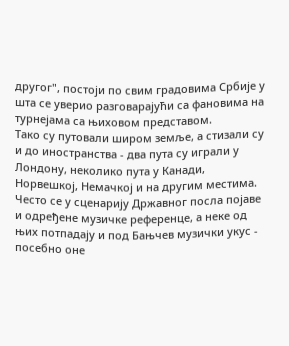другог", постоји по свим градовима Србије у шта се уверио разговарајући са фановима на турнејама са њиховом представом.
Тако су путовали широм земље, а стизали су и до иностранства - два пута су играли у Лондону, неколико пута у Канади, Норвешкој, Немачкој и на другим местима.
Често се у сценарију Државног посла појаве и одређене музичке референце, а неке од њих потпадају и под Бањчев музички укус - посебно оне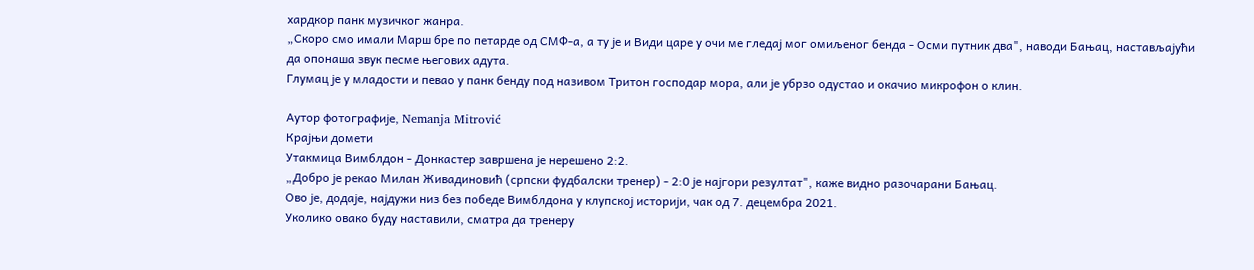хардкор панк музичког жанра.
„Скоро смо имали Марш бре по петарде од СМФ-а, а ту је и Види царе у очи ме гледај мог омиљеног бенда - Осми путник два", наводи Бањац, настављајући да опонаша звук песме његових адута.
Глумац је у младости и певао у панк бенду под називом Тритон господар мора, али је убрзо одустао и окачио микрофон о клин.

Аутор фотографије, Nemanja Mitrović
Крајњи домети
Утакмица Вимблдон - Донкастер завршена је нерешено 2:2.
„Добро је рекао Милан Живадиновић (српски фудбалски тренер) - 2:0 је најгори резултат", каже видно разочарани Бањац.
Ово је, додаје, најдужи низ без победе Вимблдона у клупској историји, чак од 7. децембра 2021.
Уколико овако буду наставили, сматра да тренеру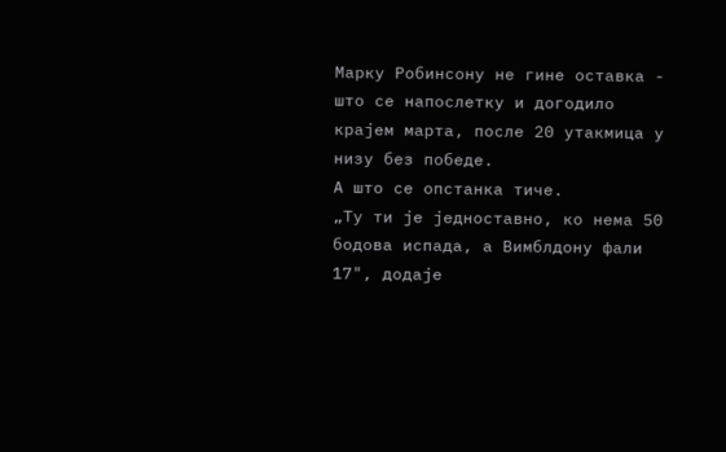Марку Робинсону не гине оставка - што се напослетку и догодило крајем марта, после 20 утакмица у низу без победе.
А што се опстанка тиче.
„Ту ти је једноставно, ко нема 50 бодова испада, а Вимблдону фали 17", додаје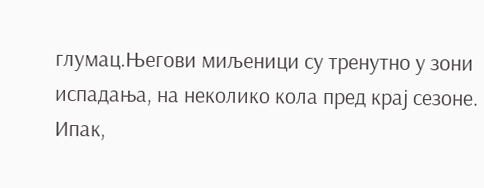глумац.Његови миљеници су тренутно у зони испадања, на неколико кола пред крај сезоне.
Ипак,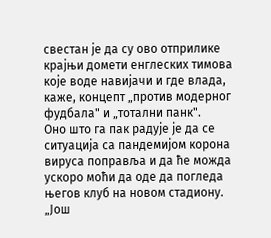свестан је да су ово отприлике крајњи домети енглеских тимова које воде навијачи и где влада, каже, концепт „против модерног фудбала" и „тотални панк".
Оно што га пак радује је да се ситуација са пандемијом корона вируса поправља и да ће можда ускоро моћи да оде да погледа његов клуб на новом стадиону.
„Још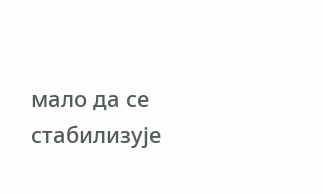мало да се стабилизује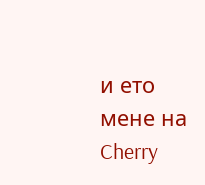и ето мене на Cherry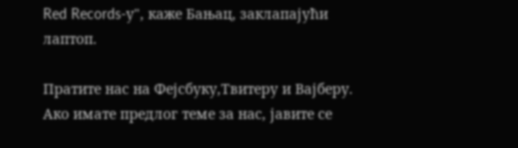Red Records-у", каже Бањац, заклапајући лаптоп.

Пратите нас на Фејсбуку,Твитеру и Вајберу. Ако имате предлог теме за нас, јавите се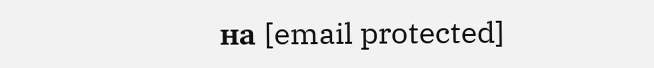на [email protected]